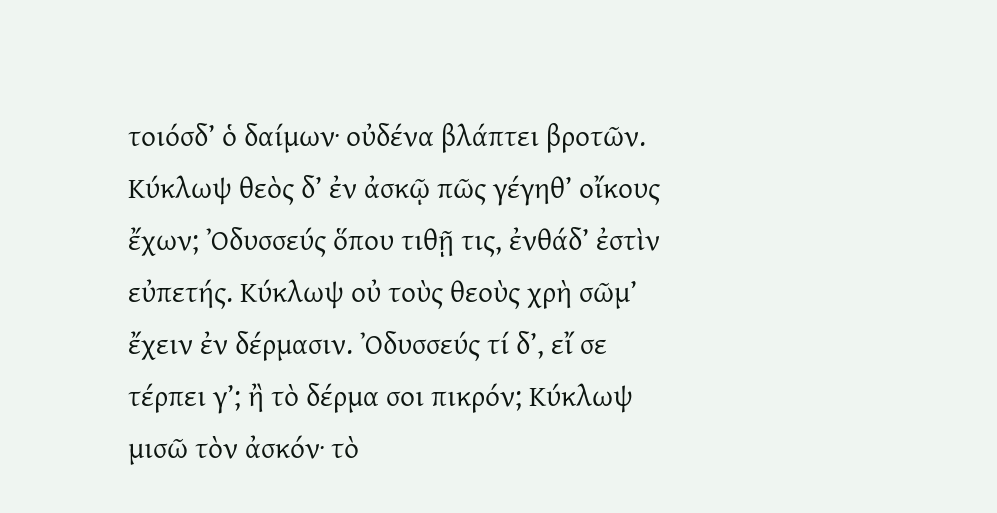τοιόσδ’ ὁ δαίμων· οὐδένα βλάπτει βροτῶν. Κύκλωψ θεὸς δ’ ἐν ἀσκῷ πῶς γέγηθ’ οἴκους ἔχων; Ὀδυσσεύς ὅπου τιθῇ τις, ἐνθάδ’ ἐστὶν εὐπετής. Κύκλωψ οὐ τοὺς θεοὺς χρὴ σῶμ’ ἔχειν ἐν δέρμασιν. Ὀδυσσεύς τί δ’, εἴ σε τέρπει γ’; ἢ τὸ δέρμα σοι πικρόν; Κύκλωψ μισῶ τὸν ἀσκόν· τὸ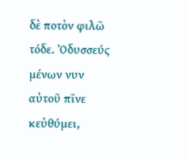δὲ ποτὸν φιλῶ τόδε. Ὀδυσσεύς μένων νυν αὐτοῦ πῖνε κεὐθύμει,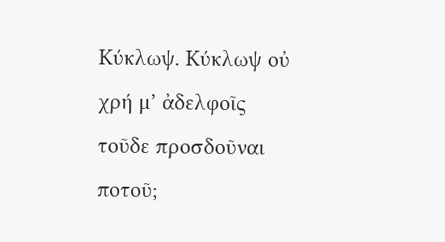Κύκλωψ. Κύκλωψ οὐ χρή μ’ ἀδελφοῖς τοῦδε προσδοῦναι ποτοῦ;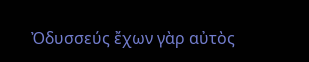Ὀδυσσεύς ἔχων γὰρ αὐτὸς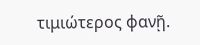τιμιώτερος φανῇ.